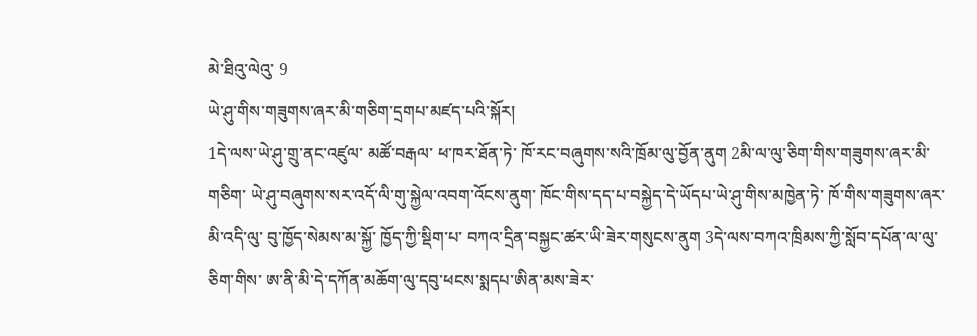མེ་ཐིའུ་ལེའུ་ 9
ཡེ་ཤུ་གིས་གཟུགས་ཞར་མི་གཅིག་དྲགཔ་མཛད་པའི་སྐོར།
1དེ་ལས་ཡེ་ཤུ་གྲུ་ནང་འཛུལ་ མཚོ་བརྒལ་ ཕ་ཁར་ཐོན་ཏེ་ ཁོ་རང་བཞུགས་སའི་ཁྲོམ་ལུ་བྱོན་ནུག 2མི་ལ་ལུ་ཅིག་གིས་གཟུགས་ཞར་མི་གཅིག་ ཡེ་ཤུ་བཞུགས་སར་འདོ་ལི་གུ་སྐྱེལ་འབག་འོངས་ནུག་ ཁོང་གིས་དད་པ་བསྐྱེད་དེ་ཡོདཔ་ཡེ་ཤུ་གིས་མཁྱེན་ཏེ་ ཁོ་གིས་གཟུགས་ཞར་མི་འདི་ལུ་ བུ་ཁྱོད་སེམས་མ་སྐྱོ་ ཁྱོད་ཀྱི་སྡིག་པ་ བཀའ་དྲིན་བསྐྱང་ཚར་ཡི་ཟེར་གསུངས་ནུག 3དེ་ལས་བཀའ་ཁྲིམས་ཀྱི་སློབ་དཔོན་ལ་ལུ་ཅིག་གིས་ ཨ་ནི་མི་དེ་དཀོན་མཆོག་ལུ་དབུ་ཕངས་སྨདཔ་ཨིན་མས་ཟེར་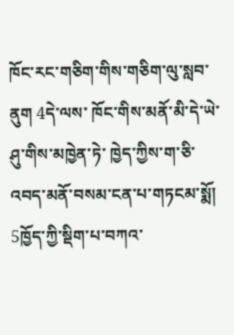ཁོང་རང་གཅིག་གིས་གཅིག་ལུ་སླབ་ནུག 4དེ་ལས་ ཁོང་གིས་མནོ་མི་དེ་ཡེ་ཤུ་གིས་མཁྱེན་ཏེ་ ཁྱེད་ཀྱིས་ག་ཅི་འབད་མནོ་བསམ་ངན་པ་གཏངམ་སྨོ། 5ཁྱོད་ཀྱི་སྡིག་པ་བཀའ་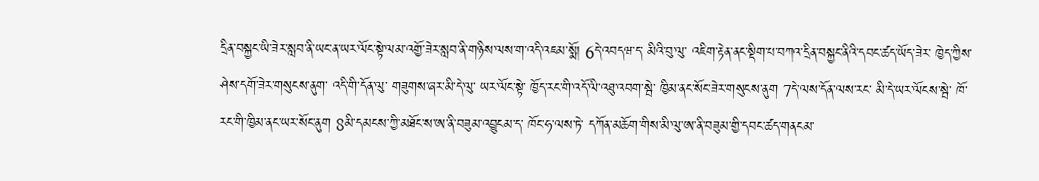དྲིན་བསྐྱང་ཡི་ཟེར་སླབ་ནི་ཡང་ན་ཡར་ལོང་སྟེ་ལམ་འགྱོ་ཟེར་སླབ་ནི་གཉིས་ལས་ག་འདི་འཇམ་སྨོ། 6དེ་འབདཝ་ད་ མིའི་བུ་ལུ་ འཇིག་རྟེན་ནང་སྡིག་པ་བཀའ་དྲིན་བསྐྱང་ནིའི་དབང་ཚད་ཡོད་ཟེར་ ཁྱེད་ཀྱིས་ཤེས་དགོ་ཟེར་གསུངས་ནུག་ འདི་གི་དོན་ལུ་ གཟུགས་ཞར་མི་དེ་ལུ་ ཡར་ལོང་སྟེ་ ཁྱོད་རང་གི་འདོ་ལི་འཐུ་འབག་སྦེ་ ཁྱིམ་ནང་སོང་ཟེར་གསུངས་ནུག 7དེ་ལས་དོན་ལས་རང་ མི་དེ་ཡར་ལོངས་སྦེ་ ཁོ་རང་གི་ཁྱིམ་ནང་ཡར་སོང་ནུག 8མི་དམངས་ཀྱི་མཐོང་ས་ཨ་ནི་བཟུམ་འབྱུངམ་ད་ ཁོང་ཧ་ལས་ཏེ་ དཀོན་མཆོག་གིས་མི་ལུ་ཨ་ནི་བཟུམ་གྱི་དབང་ཚད་གནངམ་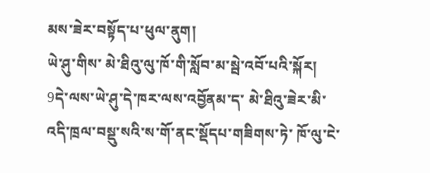མས་ཟེར་བསྟོད་པ་ཕུལ་ནུག།
ཡེ་ཤུ་གིས་ མེ་ཐིའུ་ལུ་ཁོ་གི་སློབ་མ་སྦེ་འབོ་པའི་སྐོར།
9དེ་ལས་ཡེ་ཤུ་དེ་ཁར་ལས་འབྱོནམ་ད་ མེ་ཐིའུ་ཟེར་མི་འདི་ཁྲལ་བསྡུ་སའི་ས་གོ་ནང་སྡོདཔ་གཟིགས་ཏེ་ ཁོ་ལུ་ངེ་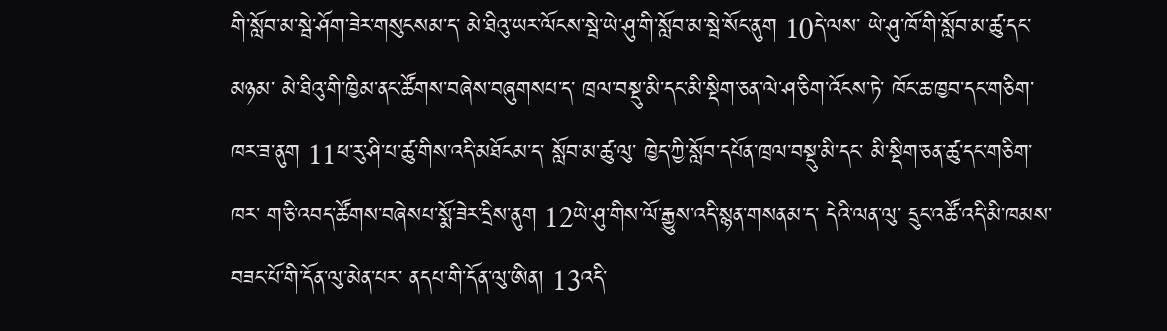གི་སློབ་མ་སྦེ་ཤོག་ཟེར་གསུངསམ་ད་ མེ་ཐིའུ་ཡར་ལོངས་སྦེ་ཡེ་ཤུ་གི་སློབ་མ་སྦེ་སོང་ནུག 10དེ་ལས་ ཡེ་ཤུ་ཁོ་གི་སློབ་མ་ཚུ་དང་མཉམ་ མེ་ཐིའུ་གི་ཁྱིམ་ནང་ཚོགས་བཞེས་བཞུགསཔ་ད་ ཁྲལ་བསྡུ་མི་དང་མི་སྡིག་ཅན་ལེ་ཤ་ཅིག་འོངས་ཏེ་ ཁོང་ཆ་ཁྱབ་དང་གཅིག་ཁར་ཟ་ནུག 11ཕ་རུ་ཤི་པ་ཚུ་གིས་འདི་མཐོངམ་ད་ སློབ་མ་ཚུ་ལུ་ ཁྱེད་ཀྱི་སློབ་དཔོན་ཁྲལ་བསྡུ་མི་དང་ མི་སྡིག་ཅན་ཚུ་དང་གཅིག་ཁར་ ག་ཅི་འབད་ཚོགས་བཞེསཔ་སྨོ་ཟེར་དྲིས་ནུག 12ཡེ་ཤུ་གིས་ལོ་རྒྱུས་འདི་སྙན་གསནམ་ད་ དེའི་ལན་ལུ་ དྲུང་འཚོ་འདི་མི་ཁམས་བཟང་པོ་གི་དོན་ལུ་མེན་པར་ ནདཔ་གི་དོན་ལུ་ཨིན། 13འདི་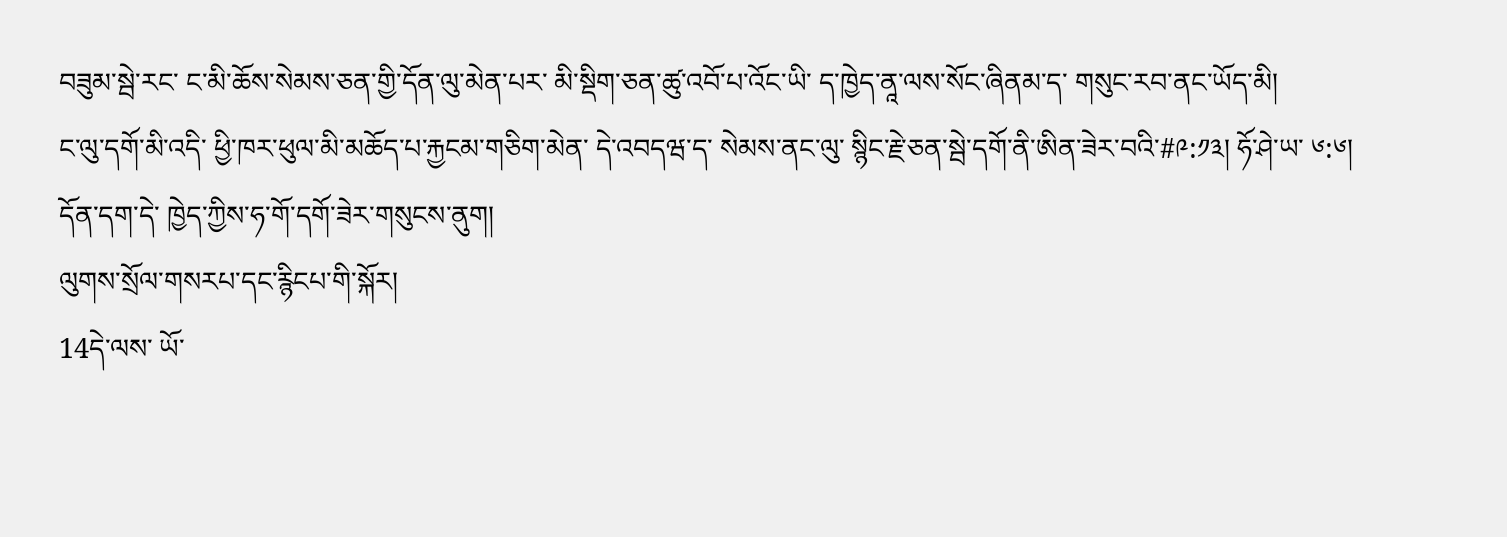བཟུམ་སྦེ་རང་ ང་མི་ཆོས་སེམས་ཅན་གྱི་དོན་ལུ་མེན་པར་ མི་སྡིག་ཅན་ཚུ་འབོ་པ་འོང་ཡི་ ད་ཁྱེད་ནཱ་ལས་སོང་ཞིནམ་ད་ གསུང་རབ་ནང་ཡོད་མི།
ང་ལུ་དགོ་མི་འདི་ ཕྱི་ཁར་ཕུལ་མི་མཆོད་པ་རྐྱངམ་གཅིག་མེན་ དེ་འབདཝ་ད་ སེམས་ནང་ལུ་ སྙིང་རྗེ་ཅན་སྦེ་དགོ་ནི་ཨིན་ཟེར་བའི་#༩:༡༣། ཧོ་ཤེ་ཡ་ ༦:༦།
དོན་དག་དེ་ ཁྱེད་ཀྱིས་ཧ་གོ་དགོ་ཟེར་གསུངས་ནུག།
ལུགས་སྲོལ་གསརཔ་དང་རྙིངཔ་གི་སྐོར།
14དེ་ལས་ ཡོ་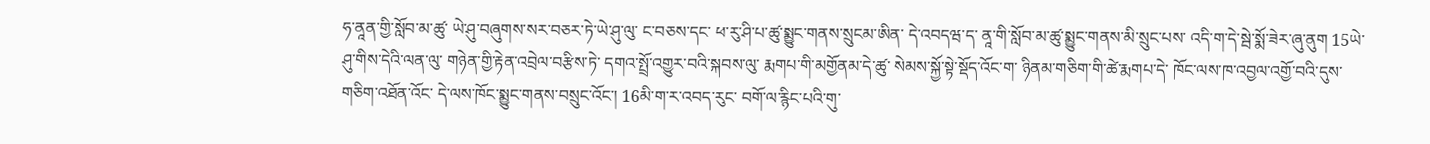ཧ་ནཱན་གྱི་སློབ་མ་ཚུ་ ཡེ་ཤུ་བཞུགས་སར་བཅར་ཏེ་ཡེ་ཤུ་ལུ་ ང་བཅས་དང་ ཕ་རུ་ཤི་པ་ཚུ་སྨྱུང་གནས་སྲུངམ་ཨིན་ དེ་འབདཝ་ད་ ནཱ་གི་སློབ་མ་ཚུ་སྨྱུང་གནས་མི་སྲུང་པས་ འདི་ག་དེ་སྦེ་སྨོ་ཟེར་ཞུ་ནུག 15ཡེ་ཤུ་གིས་དེའི་ལན་ལུ་ གཉེན་གྱི་རྟེན་འབྲེལ་བརྩིས་ཏེ་ དགའ་སྤྲོ་འགྱུར་བའི་སྐབས་ལུ་ རྨགཔ་གི་མགྱོནམ་དེ་ཚུ་ སེམས་སྐྱོ་སྟེ་སྡོད་འོང་ག་ ཉིནམ་གཅིག་གི་ཚེ་རྨགཔ་དེ་ ཁོང་ལས་ཁ་འབྱལ་འགྱོ་བའི་དུས་གཅིག་འཐོན་འོང་ དེ་ལས་ཁོང་སྨྱུང་གནས་བསྲུང་འོང་། 16མི་ག་ར་འབད་རུང་ བགོ་ལ་རྙིང་པའི་གུ་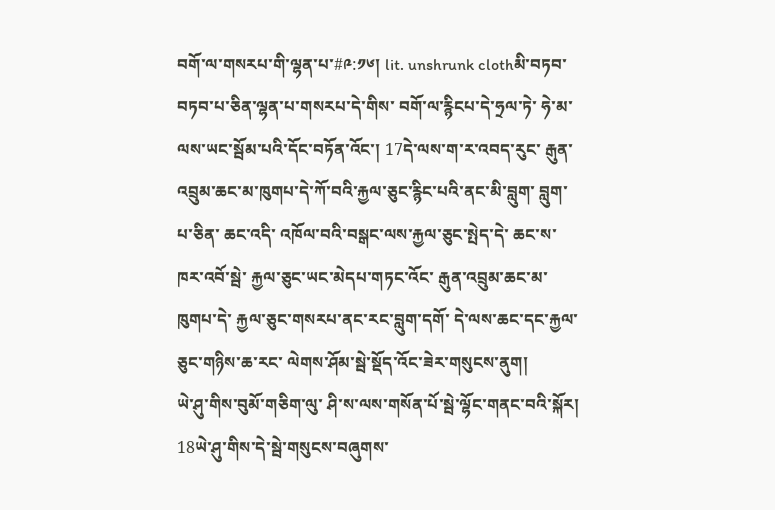བགོ་ལ་གསརཔ་གི་ལྷན་པ་#༩:༡༦། lit. unshrunk clothམི་བཏབ་ བཏབ་པ་ཅིན་ལྷན་པ་གསརཔ་དེ་གིས་ བགོ་ལ་རྙིངཔ་དེ་ཧྲལ་ཏེ་ ཧེ་མ་ལས་ཡང་སྦོམ་པའི་དོང་བཏོན་འོང་། 17དེ་ལས་ག་ར་འབད་རུང་ རྒུན་འབྲུམ་ཆང་མ་ཁུགཔ་དེ་ཀོ་བའི་རྐྱལ་ཅུང་རྙིང་པའི་ནང་མི་བླུག་ བླུག་པ་ཅིན་ ཆང་འདི་ འཁོལ་བའི་བསྒང་ལས་རྐྱལ་ཅུང་སྤེད་དེ་ ཆང་ས་ཁར་འབོ་སྦེ་ རྐྱལ་ཅུང་ཡང་མེདཔ་གཏང་འོང་ རྒུན་འབྲུམ་ཆང་མ་ཁུགཔ་དེ་ རྐྱལ་ཅུང་གསརཔ་ནང་རང་བླུག་དགོ་ དེ་ལས་ཆང་དང་རྐྱལ་ཅུང་གཉིས་ཆ་རང་ ལེགས་ཤོམ་སྦེ་སྡོད་འོང་ཟེར་གསུངས་ནུག།
ཡེ་ཤུ་གིས་བུམོ་གཅིག་ལུ་ ཤི་ས་ལས་གསོན་པོ་སྦེ་ལྷོང་གནང་བའི་སྐོར།
18ཡེ་ཤུ་གིས་དེ་སྦེ་གསུངས་བཞུགས་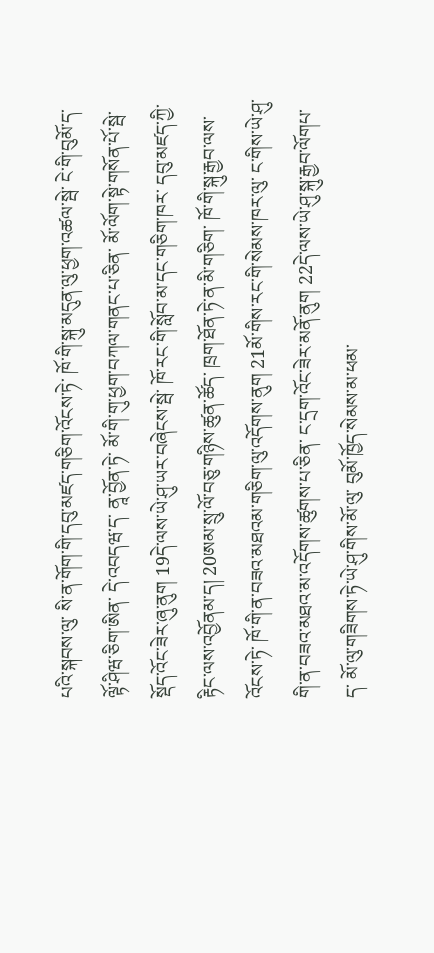པའི་སྐབས་ལུ་ སི་ན་གོག་གི་དབུ་མཛད་གཅིག་འོངས་ཏེ་ ཁོ་གི་སྐུ་མདུན་ལུ་ཕྱག་འཚལ་སྦེ་ ངེ་གི་བུམོ་ད་ལྟོ་ཤིཝ་ཅིག་ཨིན་ དེ་འབདཝ་ད་ ནཱ་བྱོན་ཏེ་ མོ་གི་གུ་ཕྱག་བཀལ་གནང་པ་ཅིན་ མོ་ལོག་སྟེ་གསོན་པོ་སྦེ་སྡོད་འོང་ཟེར་ཞུ་ནུག 19དེ་ལས་ཡེ་ཤུ་ཡར་བཞེངས་སྦེ་ ཁོ་རང་གི་སློབ་མ་དང་གཅིག་ཁར་ དབུ་མཛད་ཀྱི་རྟིང་ལས་འབྱོནམ་ད། 20ཨམ་སྲུ་ལོ་བཅུ་གཉིས་ཚུན་ཚོད་ ཁྲག་ཐོན་ཏེ་ན་མི་གཅིག་ ཁོ་གི་སྐུ་རྒྱབ་ལས་འོངས་ཏེ་ ཁོ་གི་ན་བཟའ་མཐའམ་གཅིག་ལུ་འདོགས་ནུག 21མོ་གིས་རང་གི་སེམས་ཁར་ལུ་ ང་གིས་ཡེ་ཤུ་གི་ན་བཟའ་མཐའ་མ་འདོགས་ཚུགས་པ་ཅིན་ ང་དྲག་འོང་ཟེར་མནོ་ནུག 22དེ་ལས་ཡེ་ཤུ་སྐུ་རྒྱབ་ལོགཔ་ད་ མོ་ལུ་གཟིགས་ཏེ་ཡེ་ཤུ་གིས་མོ་ལུ་ བུམོ་ཁྱོད་སེམས་མ་ཕམ་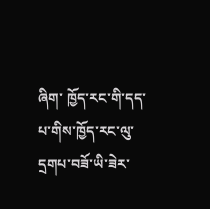ཞིག་ ཁྱོད་རང་གི་དད་པ་གིས་ཁྱོད་རང་ལུ་ དྲགཔ་བཟོ་ཡི་ཟེར་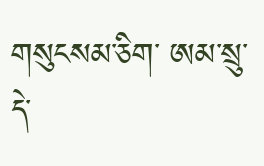གསུངསམ་ཅིག་ ཨམ་སྲུ་དེ་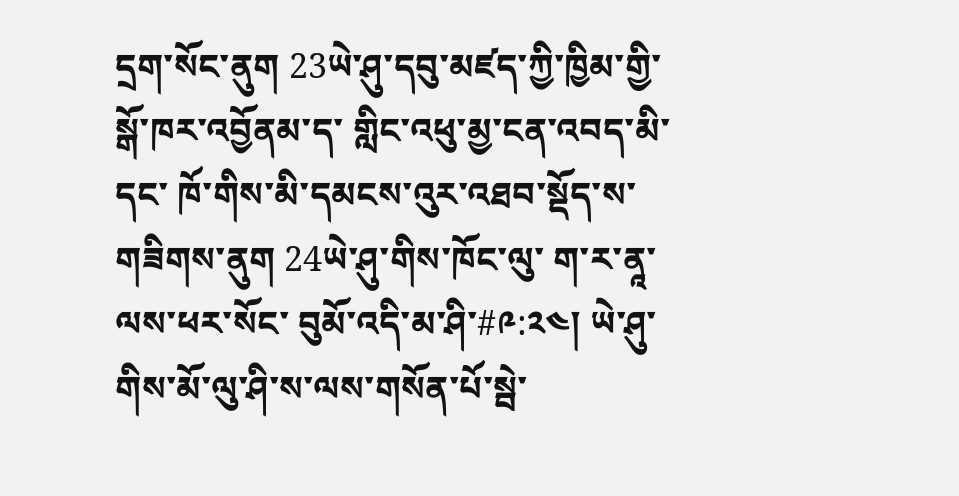དྲག་སོང་ནུག 23ཡེ་ཤུ་དབུ་མཛད་ཀྱི་ཁྱིམ་གྱི་སྒོ་ཁར་འབྱོནམ་ད་ གླིང་འཕུ་མྱ་ངན་འབད་མི་དང་ ཁོ་གིས་མི་དམངས་འུར་འཐབ་སྡོད་ས་གཟིགས་ནུག 24ཡེ་ཤུ་གིས་ཁོང་ལུ་ ག་ར་ནཱ་ལས་ཕར་སོང་ བུམོ་འདི་མ་ཤི་#༩:༢༤། ཡེ་ཤུ་གིས་མོ་ལུ་ཤི་ས་ལས་གསོན་པོ་སྦེ་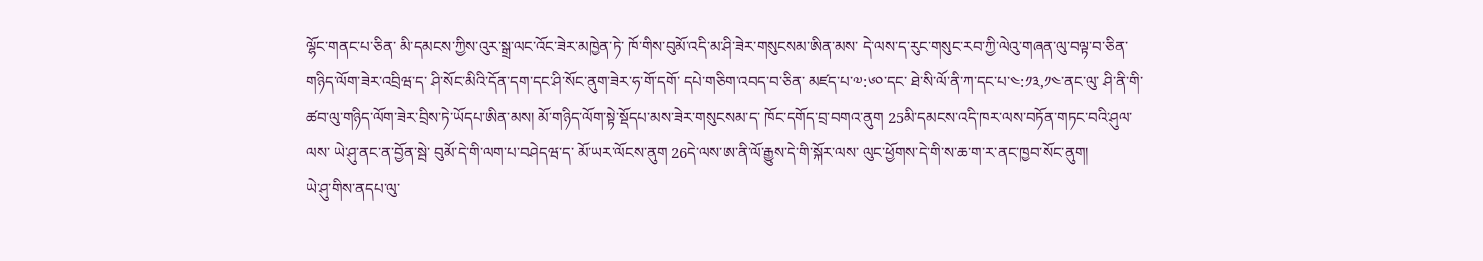ལྷོང་གནང་པ་ཅིན་ མི་དམངས་ཀྱིས་འུར་སྒྲ་ལང་འོང་ཟེར་མཁྱེན་ཏེ་ ཁོ་གིས་བུམོ་འདི་མ་ཤི་ཟེར་གསུངསམ་ཨིན་མས་ དེ་ལས་ད་རུང་གསུང་རབ་ཀྱི་ལེའུ་གཞན་ལུ་བལྟ་བ་ཅིན་ གཉིད་ལོག་ཟེར་འབྲིཝ་ད་ ཤི་སོང་མིའི་དོན་དག་དང་ཤི་སོང་ནུག་ཟེར་ཧ་གོ་དགོ་ དཔེ་གཅིག་འབད་བ་ཅིན་ མཛད་པ་༧:༦༠་དང་ ཐེ་སི་ལོ་ནི་ཀ་དང་པ་༤:༡༣,༡༤་ནང་ལུ་ ཤི་ནི་གི་ཚབ་ལུ་གཉིད་ལོག་ཟེར་བྲིས་ཏེ་ཡོདཔ་ཨིན་མས། མོ་གཉིད་ལོག་སྟེ་སྡོདཔ་མས་ཟེར་གསུངསམ་ད་ ཁོང་དགོད་བྲ་བགའ་ནུག 25མི་དམངས་འདི་ཁར་ལས་བཏོན་གཏང་བའི་ཤུལ་ལས་ ཡེ་ཤུ་ནང་ན་བྱོན་སྦེ་ བུམོ་དེ་གི་ལག་པ་བཤེདཝ་ད་ མོ་ཡར་ལོངས་ནུག 26དེ་ལས་ཨ་ནི་ལོ་རྒྱུས་དེ་གི་སྐོར་ལས་ ལུང་ཕྱོགས་དེ་གི་ས་ཆ་ག་ར་ནང་ཁྱབ་སོང་ནུག།
ཡེ་ཤུ་གིས་ནདཔ་ལུ་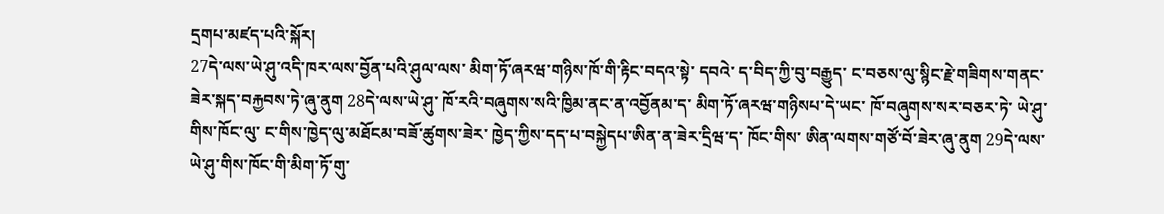དྲགཔ་མཛད་པའི་སྐོར།
27དེ་ལས་ཡེ་ཤུ་འདི་ཁར་ལས་བྱོན་པའི་ཤུལ་ལས་ མིག་ཏོ་ཞརཝ་གཉིས་ཁོ་གི་རྟིང་བདའ་སྟེ་ དབའེ་ ད་བིད་ཀྱི་བུ་བརྒྱུད་ ང་བཅས་ལུ་སྙིང་རྗེ་གཟིགས་གནང་ཟེར་སྐད་བརྐྱབས་ཏེ་ཞུ་ནུག 28དེ་ལས་ཡེ་ཤུ་ ཁོ་རའི་བཞུགས་སའི་ཁྱིམ་ནང་ན་འབྱོནམ་ད་ མིག་ཏོ་ཞརཝ་གཉིསཔ་དེ་ཡང་ ཁོ་བཞུགས་སར་བཅར་ཏེ་ ཡེ་ཤུ་གིས་ཁོང་ལུ་ ང་གིས་ཁྱེད་ལུ་མཐོངམ་བཟོ་ཚུགས་ཟེར་ ཁྱེད་ཀྱིས་དད་པ་བསྐྱེདཔ་ཨིན་ན་ཟེར་དྲིཝ་ད་ ཁོང་གིས་ ཨིན་ལགས་གཙོ་བོ་ཟེར་ཞུ་ནུག 29དེ་ལས་ཡེ་ཤུ་གིས་ཁོང་གི་མིག་ཏོ་གུ་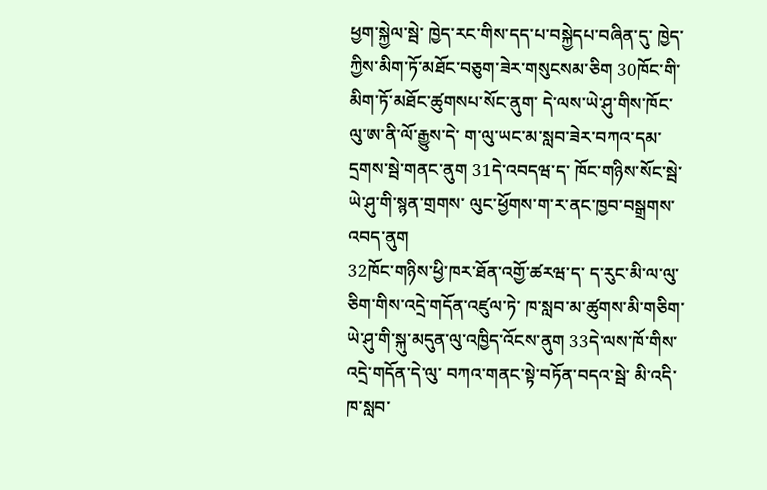ཕྱག་སྐྱེལ་སྦེ་ ཁྱེད་རང་གིས་དད་པ་བསྐྱེདཔ་བཞིན་དུ་ ཁྱེད་ཀྱིས་མིག་ཏོ་མཐོང་བཅུག་ཟེར་གསུངསམ་ཅིག 30ཁོང་གི་མིག་ཏོ་མཐོང་ཚུགསཔ་སོང་ནུག་ དེ་ལས་ཡེ་ཤུ་གིས་ཁོང་ལུ་ཨ་ནི་ལོ་རྒྱུས་དེ་ ག་ལུ་ཡང་མ་སླབ་ཟེར་བཀའ་དམ་དྲགས་སྦེ་གནང་ནུག 31དེ་འབདཝ་ད་ ཁོང་གཉིས་སོང་སྦེ་ ཡེ་ཤུ་གི་སྙན་གྲགས་ ལུང་ཕྱོགས་ག་ར་ནང་ཁྱབ་བསྒྲགས་འབད་ནུག
32ཁོང་གཉིས་ཕྱི་ཁར་ཐོན་འགྱོ་ཚརཝ་ད་ ད་རུང་མི་ལ་ལུ་ཅིག་གིས་འདྲེ་གདོན་འཛུལ་ཏེ་ ཁ་སླབ་མ་ཚུགས་མི་གཅིག་ ཡེ་ཤུ་གི་སྐུ་མདུན་ལུ་འཁྱིད་འོངས་ནུག 33དེ་ལས་ཁོ་གིས་འདྲེ་གདོན་དེ་ལུ་ བཀའ་གནང་སྟེ་བཏོན་བདའ་སྦེ་ མི་འདི་ ཁ་སླབ་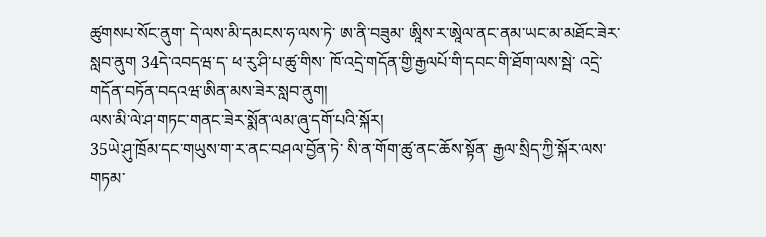ཚུགསཔ་སོང་ནུག་ དེ་ལས་མི་དམངས་ཧ་ལས་ཏེ་ ཨ་ནི་བཟུམ་ ཨཱིས་ར་ཨཱེལ་ནང་ནམ་ཡང་མ་མཐོང་ཟེར་སླབ་ནུག 34དེ་འབདཝ་ད་ ཕ་རུ་ཤི་པ་ཚུ་གིས་ ཁོ་འདྲེ་གདོན་གྱི་རྒྱལཔོ་གི་དབང་གི་ཐོག་ལས་སྦེ་ འདྲེ་གདོན་བཏོན་བདའཝ་ཨིན་མས་ཟེར་སླབ་ནུག།
ལས་མི་ལེ་ཤ་གཏང་གནང་ཟེར་སྨོན་ལམ་ཞུ་དགོ་པའི་སྐོར།
35ཡེ་ཤུ་ཁྲོམ་དང་གཡུས་ག་ར་ནང་བཤལ་བྱོན་ཏེ་ སི་ན་གོག་ཚུ་ནང་ཆོས་སྟོན་ རྒྱལ་སྲིད་ཀྱི་སྐོར་ལས་གཏམ་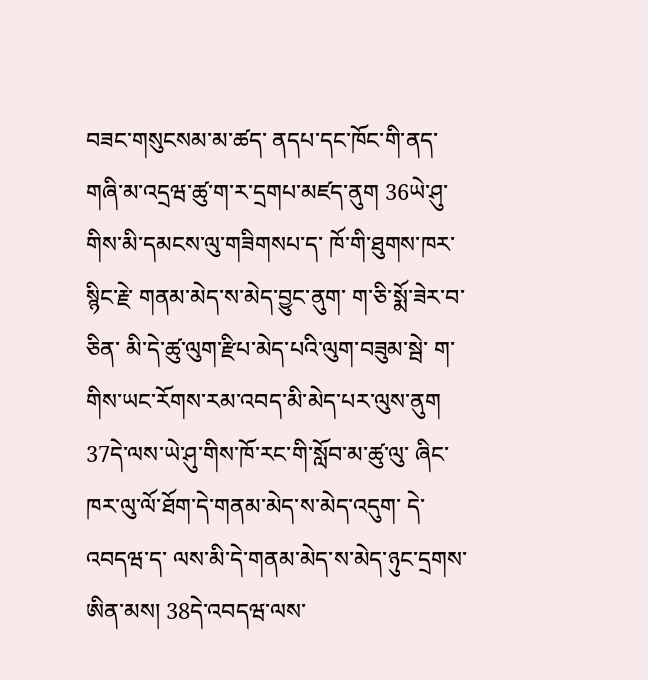བཟང་གསུངསམ་མ་ཚད་ ནདཔ་དང་ཁོང་གི་ནད་གཞི་མ་འདྲཝ་ཚུ་ག་ར་དྲགཔ་མཛད་ནུག 36ཡེ་ཤུ་གིས་མི་དམངས་ལུ་གཟིགསཔ་ད་ ཁོ་གི་ཐུགས་ཁར་སྙིང་རྗེ་ གནམ་མེད་ས་མེད་བྱུང་ནུག་ ག་ཅི་སྨོ་ཟེར་བ་ཅིན་ མི་དེ་ཚུ་ལུག་རྫིཔ་མེད་པའི་ལུག་བཟུམ་སྦེ་ ག་གིས་ཡང་རོགས་རམ་འབད་མི་མེད་པར་ལུས་ནུག 37དེ་ལས་ཡེ་ཤུ་གིས་ཁོ་རང་གི་སློབ་མ་ཚུ་ལུ་ ཞིང་ཁར་ལུ་ལོ་ཐོག་དེ་གནམ་མེད་ས་མེད་འདུག་ དེ་འབདཝ་ད་ ལས་མི་དེ་གནམ་མེད་ས་མེད་ཉུང་དྲགས་ཨིན་མས། 38དེ་འབདཝ་ལས་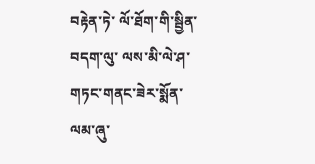བརྟེན་ཏེ་ ལོ་ཐོག་གི་སྦྱིན་བདག་ལུ་ ལས་མི་ལེ་ཤ་གཏང་གནང་ཟེར་སྨོན་ལམ་ཞུ་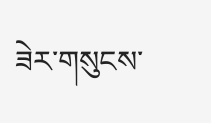ཟེར་གསུངས་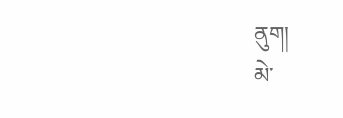ནུག།
མེ་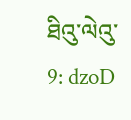ཐིའུ་ལེའུ་ 9: dzoD